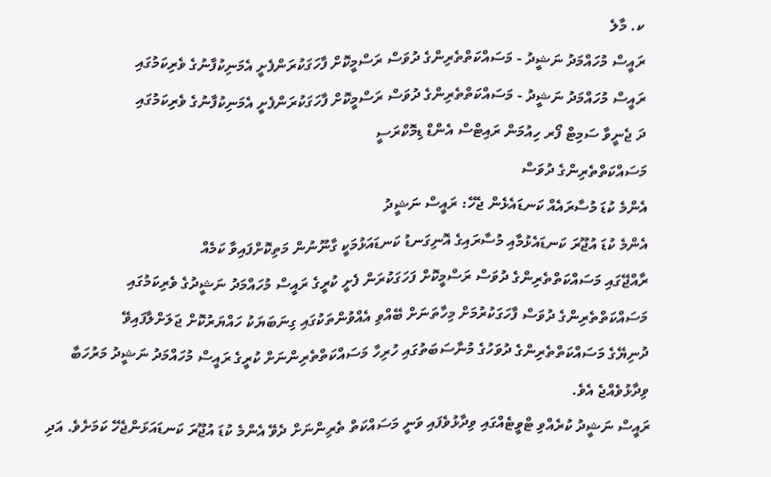ކ. މާލެ
ރައީސް މުހައްމަދު ނަޝީދު - މަސައްކަތްތެރިންގެ ދުވަސް ރަސްމީކޮށް ފާހަގަކުރަންފެށީ އެމަނިކުފާނުގެ ވެރިކަމުގައި
ރައީސް މުހައްމަދު ނަޝީދު - މަސައްކަތްތެރިންގެ ދުވަސް ރަސްމީކޮށް ފާހަގަކުރަންފެށީ އެމަނިކުފާނުގެ ވެރިކަމުގައި
ދަ ޖެނީވާ ސަމިޓް ފޯރ ހިއުމަން ރައިޓްސް އެންޑް ޑިމޮކްރަސީ
މަސައްކަތްތެރިންގެ ދުވަސް
އެންމެ ކުޑަ މުސާރައެއް ކަނޑައެޅެން ޖެހޭ: ރައީސް ނަޝީދު
އެންމެ ކުޑަ އުޖޫރަ ކަނޑައެޅުމާއި މުސާރައިގެ އޮނިގަނޑު ކަނޑައަޅުމަކީ ގާނޫނުން މަތިކޮށްފައިވާ ކަމެއް
ރާއްޖޭގައި މަސައްކަތްތެރިންގެ ދުވަސް ރަސްމީކޮށް ފަހަގަކުރަން ފެށީ ކުރީގެ ރައީސް މުހައްމަދު ނަޝީދުގެ ވެރިކަމުގައި
މަސައްކަތްތެރިންގެ ދުވަސް ފާހަގަކުރުމަށް މިހާތަނަށް ބޭއްވި އެއްވުންތަކުގައި ގިނަބަޔަކު ހައްޔަރުކޮށް ޖަލަށްލާފައިވޭ
ދުނިޔޭގެ މަސައްކަތްތެރިންގެ ދުވަހުގެ މުނާސަބަތުގައި ހުރިހާ މަސައްކަތްތެރިންނަށް ކުރީގެ ރައީސް މުހައްމަދު ނަޝީދު މަރުހަބާ ވިދާޅުވެއްޖެ އެވެ.
ރައީސް ނަޝީދު ކުރެއްވި ޓްވީޓެއްގައި ވިދާޅުވެފައި ވަނީ މަސައްކަތް ތެރިންނަށް ދެވޭ އެންމެ ކުޑަ އުޖޫރަ ކަނޑައަޅަންޖެހޭ ކަމަށެވެ. އަދި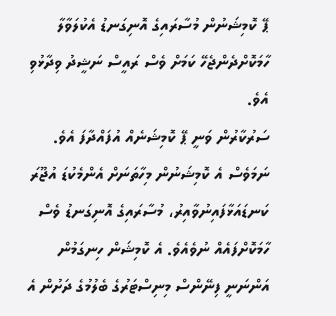ޕޭ ކޮމިޝަނުން މުސާރައިގެ އޮނިގަނޑު އެކުލަވާލާ ހާމަކޮށްދެންޖެހޭ ކަމަށް ވެސް ރައީސް ނަޝީދު ވިދާޅުވި އެވެ.
ސަރުކާރުން ވަނީ ޕޭ ކޮމިޝަނެއް އުފައްދާފަ އެވެ. ނަމަވެސް އެ ކޮމިޝަނުން މިހާތަނަށް އެންމެކުޑަ އުޖޫރަ ކަނޑައަޅާފައިނުވާއިރު، މުސާރައިގެ އޮނިގަނޑު ވެސް ހާމަކޮށްފައެއް ނުވެއެވެ. އެ ކޮމިޝަން ހިނގަމުން އަންނަނީ ފިނޭންސް މިނިސްޓަރުގެ ބެލުމުގެ ދަށުން އެ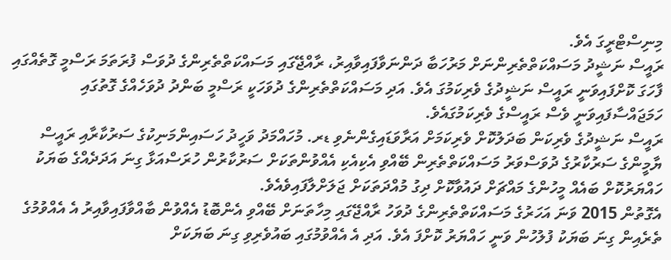މިނިސްޓްރީގަ އެވެ.
ރައީސް ނަޝީދު މަސައްކަތްތެރިންނަށް މަރުހަބާ ދަންނަވާފައިވާއިރު، ރާއްޖޭގައި މަސައްކަތްތެރިންގެ ދުވަސް ފުރަތަމަ ރަސްމީ ގޮތެއްގައި ފާހަގަ ކޮށްފައިވަނީ ރައީސް ނަޝީދުގެ ވެރިކަމުގަ އެވެ. އަދި މަސައްކަތްތެރިންގެ ދުވަހަކީ ރަސްމީ ބަންދު ދުވަހެއްގެ ގޮތުގައި ހަމަޖައްސާފައިވަނީ ވެސް ރައީސްގެ ވެރިކަމުގައެވެ.
ރައީސް ނަޝީދުގެ ވެރިކަން ބަދަލުކޮށް ވެރިކަމަށް އަރާވަޑައިގެންނެވި ޑރ. މުހައްމަދު ވަހީދު ހަސައިންމަނިކުގެ ސަރުކާރާއި ރައީސް ޔާމީންގެ ސަރުކާރުގެ ދުވަސްވަރު މަސައްކަތްތެރިން ބޭއްވި އެކިއެކި އެއްވުންތަކަށް ސަރުކާރުން ހުރަސްއަޅާ ގިނަ އަދަދެއްގެ ބަޔަކު ހައްޔަރުކޮށް ބައެއް މީހުންގެ މައްޗަށް ދައުވާކޮށް ދިގު މުއްދަތަކަށް ޖަލަށްލާފައިވެއެވެ.
އެގޮތުން 2015 ވަނަ އަހަރުގެ މަސައްކަތްތެރިންގެ ދުވަހު ރާއްޖޭގައި މިހާތަނަށް ބޭއްވި އެންބޮޑު އެއްވުން ބާއްވާފައިވާއިރު އެ އެއްވުމުގެ ތެރެއިން ގިނަ ބަޔަކު ފުލުހުން ވަނީ ހައްޔަރު ކޮށްފަ އެވެ. އަދި އެ އެއްވުމުގައި ބައުވެރިވި ގިނަ ބަޔަކަށް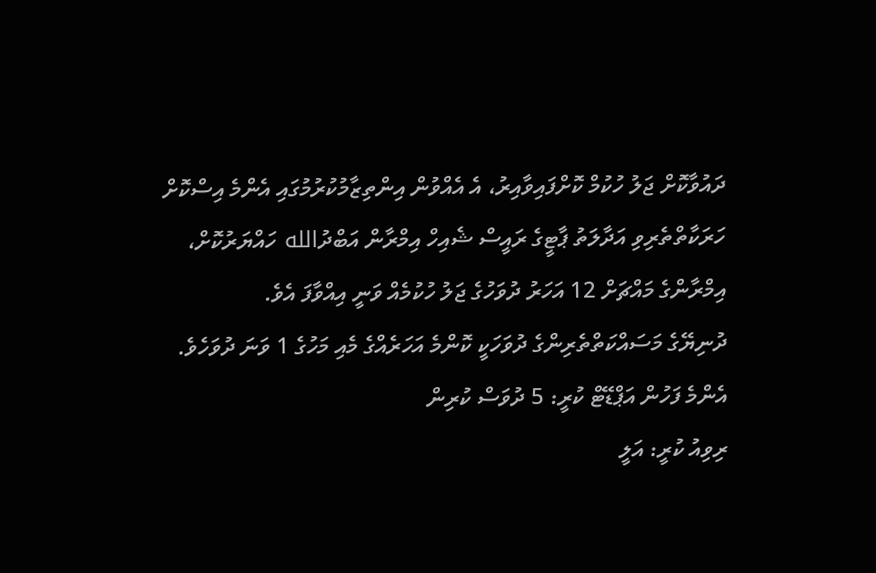ދައުވާކޮށް ޖަލު ހުކުމް ކޮށްފައިވާއިރު، އެ އެއްވުން އިންތިޒާމުކުރުމުގައި އެންމެ އިސްކޮށް ހަރަކާތްތެރިވި އަދާލަތު ޕާޓީގެ ރައީސް ޝެއިހް އިމްރާން އަބްދުالله ހައްޔަރުކޮށް، އިމްރާންގެ މައްޗަށް 12 އަހަރު ދުވަހުގެ ޖަލު ހުކުމެއް ވަނީ އިއްވާފަ އެވެ.
ދުނިޔޭގެ މަސައްކަތްތެރިންގެ ދުވަހަކީ ކޮންމެ އަހަރެއްގެ މެއި މަހުގެ 1 ވަނަ ދުވަހެވެ.
އެންމެ ފަހުން އަޕްޑޭޓް ކުރީ: 5 ދުވަސް ކުރިން
ރިވިއު ކުރީ: އަލީ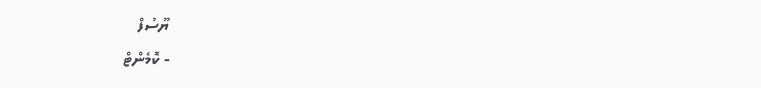ޔޫސުފް
- ކޮމެންޓް